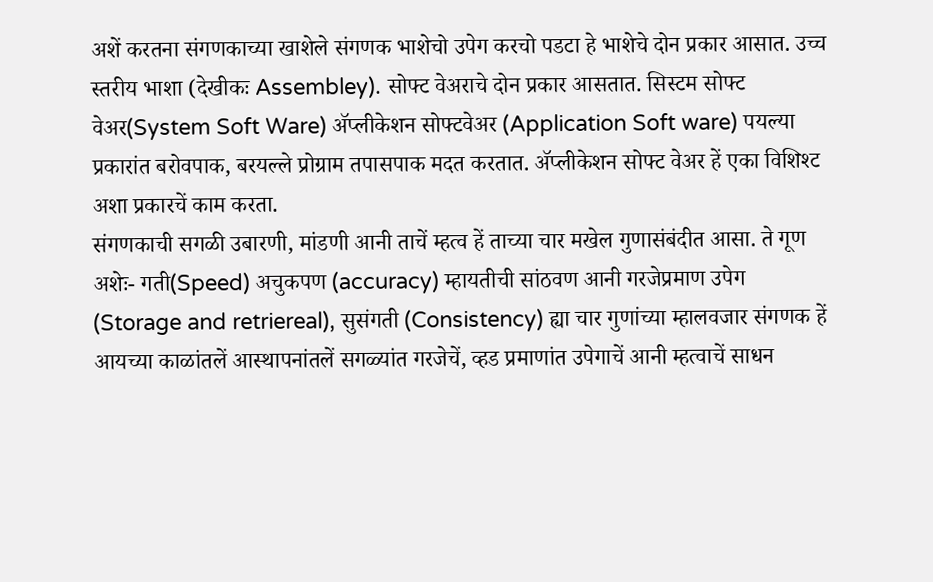अशें करतना संगणकाच्या खाशेले संगणक भाशेचो उपेग करचो पडटा हे भाशेचे दोन प्रकार आसात. उच्च स्तरीय भाशा (देखीकः Assembley). सोफ्ट वेअराचे दोन प्रकार आसतात. सिस्टम सोफ्ट वेअर(System Soft Ware) ॲप्लीकेशन सोफ्टवेअर (Application Soft ware) पयल्या प्रकारांत बरोवपाक, बरयल्ले प्रोग्राम तपासपाक मदत करतात. ॲप्लीकेशन सोफ्ट वेअर हें एका विशिश्ट अशा प्रकारचें काम करता.
संगणकाची सगळी उबारणी, मांडणी आनी ताचें म्हत्व हें ताच्या चार मखेल गुणासंबंदीत आसा. ते गूण अशेः- गती(Speed) अचुकपण (accuracy) म्हायतीची सांठवण आनी गरजेप्रमाण उपेग (Storage and retriereal), सुसंगती (Consistency) ह्या चार गुणांच्या म्हालवजार संगणक हें आयच्या काळांतलें आस्थापनांतलें सगळ्यांत गरजेचें, व्हड प्रमाणांत उपेगाचें आनी म्हत्वाचें साधन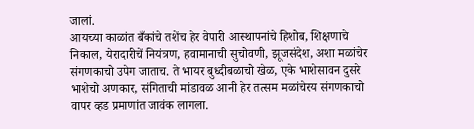जालां.
आयच्या काळांत बँकांचे तशेंच हेर वेपारी आस्थापनांचे हिशोब, शिक्षणाचे निकाल, येरादारीचें नियंत्रण, हवामानाची सुचोवणी, झूजसंदेश, अशा मळांचेर संगणकाचो उपेग जाताच. ते भायर बुध्दीबळाचो खेळ, एके भाशेसावन दुसरे भाशेचो अणकार, संगिताची मांडावळ आनी हेर तत्सम मळांचेरय संगणकाचो वापर व्हड प्रमाणांत जावंक लागला.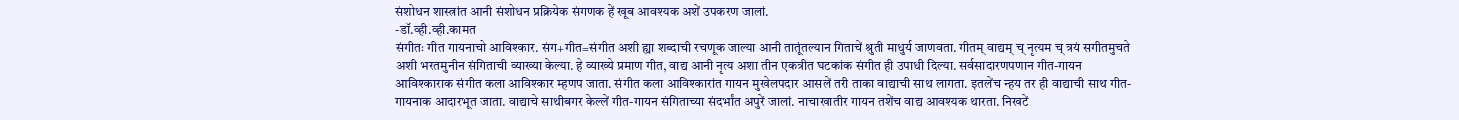संशोधन शास्त्रांत आनी संशोधन प्रक्रियेक संगणक हें खूब आवश्यक अशें उपकरण जालां.
-डॉ.व्ही.व्ही.कामत
संगीतः गीत गायनाचो आविश्कार. संग+गीत=संगीत अशी ह्या शब्दाची रचणूक जाल्या आनी तातूंतल्यान गिताचें श्रुती माधुर्य जाणवता. गीतम् वाद्यम् च् नृत्यम च् त्रयं सगीतमुचते अशी भरतमुनीन संगिताची व्याख्या केल्या. हे व्याख्ये प्रमाण गीत, वाद्य आनी नृत्य अशा तीन एकत्रीत घटकांक संगीत ही उपाधी दिल्या. सर्वसादारणपणान गीत-गायन आविश्काराक संगीत कला आविश्कार म्हणप जाता. संगीत कला आविश्कारांत गायन मुखेलपदार आसलें तरी ताका वाद्याची साथ लागता. इतलेंच न्हय तर ही वाद्याची साथ गीत-गायनाक आदारभूत जाता. वाद्याचे साथीबगर केल्लें गीत-गायन संगिताच्या संदर्भांत अपुरें जालां. नाचाखातीर गायन तशेंच वाद्य आवश्यक थारता. निखटें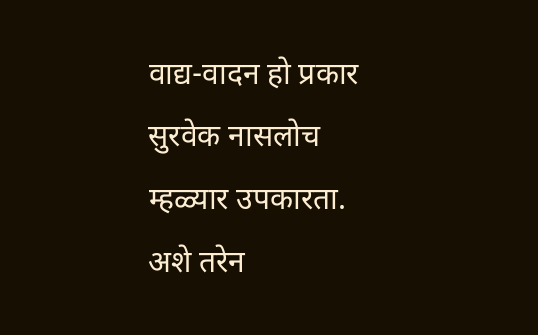वाद्य-वादन हो प्रकार सुरवेक नासलोच म्हळ्यार उपकारता. अशे तरेन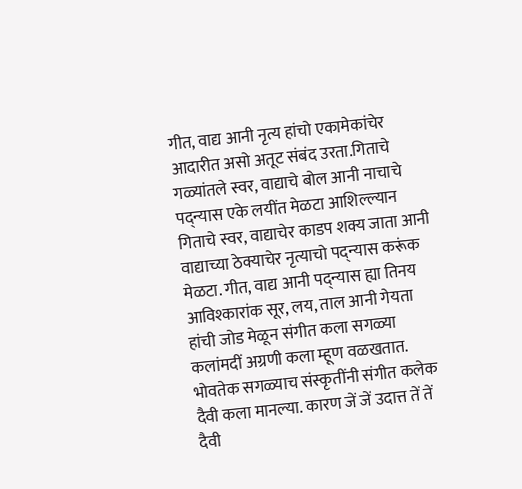गीत, वाद्य आनी नृत्य हांचो एकामेकांचेर आदारीत असो अतूट संबंद उरता.गिताचे गळ्यांतले स्वर, वाद्याचे बोल आनी नाचाचे पद्न्यास एके लयींत मेळटा आशिल्ल्यान गिताचे स्वर, वाद्याचेर काडप शक्य जाता आनी वाद्याच्या ठेक्याचेर नृत्याचो पद्न्यास करूंक मेळटा. गीत, वाद्य आनी पद्न्यास ह्या तिनय आविश्कारांक सूर, लय, ताल आनी गेयता हांची जोड मेळून संगीत कला सगळ्या कलांमदीं अग्रणी कला म्हूण वळखतात.
भोवतेक सगळ्याच संस्कृतींनी संगीत कलेक दैवी कला मानल्या. कारण जें जें उदात्त तें तें दैवी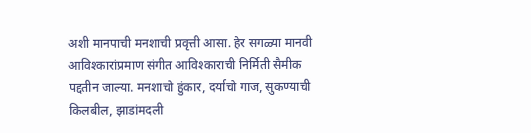अशी मानपाची मनशाची प्रवृत्ती आसा. हेर सगळ्या मानवी आविश्कारांप्रमाण संगीत आविश्काराची निर्मिती सैमीक पद्दतीन जाल्या. मनशाचो हुंकार, दर्याचो गाज, सुकण्याची किलबील, झाडांमदली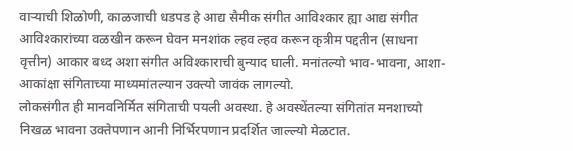वाऱ्याची शिळोणी, काळजाची धडपड हे आद्य सैमीक संगीत आविश्कार ह्या आद्य संगीत आविश्कारांच्या वळखीन करून घेवन मनशांक ल्हव ल्हव करून कृत्रीम पद्दतीन (साधना वृत्तीन) आकार बध्द अशा संगीत अविश्काराची बुन्याद घाली. मनांतल्यो भाव-भावना, आशा-आकांक्षा संगिताच्या माध्यमांतल्यान उक्त्यो जावंक लागल्यो.
लोकसंगीत ही मानवनिर्मित संगिताची पयली अवस्था. हे अवस्थेंतल्या संगितांत मनशाच्यो निखळ भावना उक्तेपणान आनी निर्भिरपणान प्रदर्शित जाल्ल्यो मेळटात.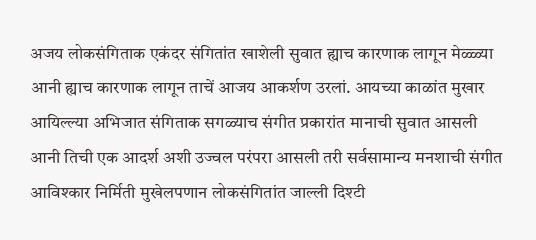अजय लोकसंगिताक एकंदर संगितांत खाशेली सुवात ह्याच कारणाक लागून मेळ्ळ्या आनी ह्याच कारणाक लागून ताचें आजय आकर्शण उरलां. आयच्या काळांत मुखार आयिल्ल्या अभिजात संगिताक सगळ्याच संगीत प्रकारांत मानाची सुवात आसली आनी तिची एक आदर्श अशी उज्वल परंपरा आसली तरी सर्वसामान्य मनशाची संगीत आविश्कार निर्मिती मुखेलपणान लोकसंगितांत जाल्ली दिश्टी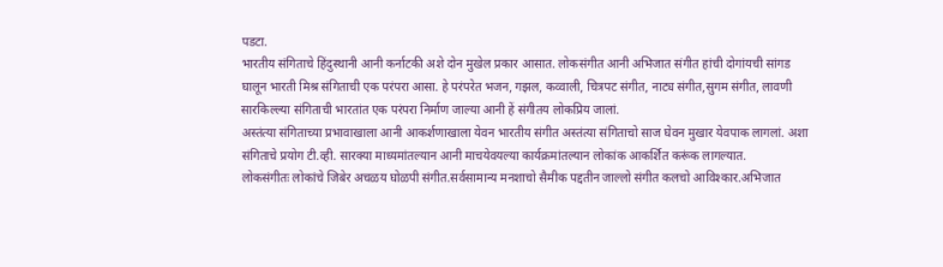पडटा.
भारतीय संगिताचे हिंदुस्थानी आनी कर्नाटकी अशे दोन मुखेल प्रकार आसात. लोकसंगीत आनी अभिजात संगीत हांची दोगांयची सांगड घालून भारती मिश्र संगिताची एक परंपरा आसा. हे परंपरेत भजन, गझल, कव्वाली, चित्रपट संगीत, नाट्य संगीत,सुगम संगीत, लावणी सारकिल्ल्या संगिताची भारतांत एक परंपरा निर्माण जाल्या आनी हें संगीतय लोकप्रिय जालां.
अस्तंत्या संगिताच्या प्रभावाखाला आनी आकर्शणाखाला येवन भारतीय संगीत अस्तंत्या संगिताचो साज घेवन मुखार येवपाक लागलां. अशा संगिताचे प्रयोग टी.व्ही. सारक्या माध्यमांतल्यान आनी माचयेवयल्या कार्यक्रमांतल्यान लोकांक आकर्शित करूंक लागल्यात.
लोकसंगीतः लोकांचे जिबेर अचळय घोळपी संगीत.सर्वसामान्य मनशाचो सैमीक पद्दतीन जाल्लो संगीत कलचो आविश्कार.अभिजात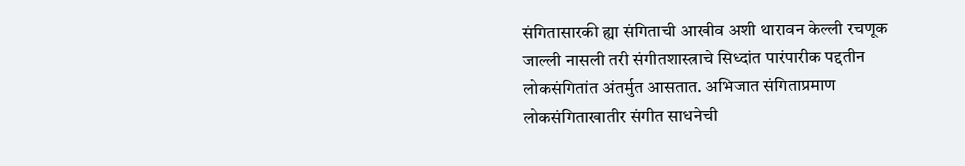संगितासारकी ह्या संगिताची आखीव अशी थारावन केल्ली रचणूक जाल्ली नासली तरी संगीतशास्त्राचे सिध्दांत पारंपारीक पद्दतीन लोकसंगितांत अंतर्मुत आसतात. अभिजात संगिताप्रमाण लोकसंगिताखातीर संगीत साधनेची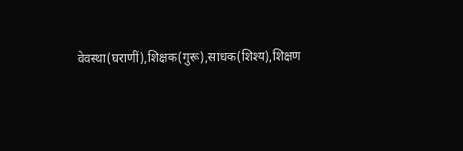वेवस्था(घराणीं),शिक्षक(गुरू),साधक(शिश्य),शिक्षण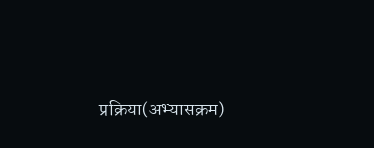प्रक्रिया(अभ्यासक्रम)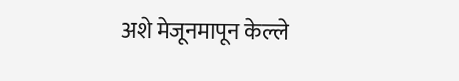अशे मेजूनमापून केल्ले